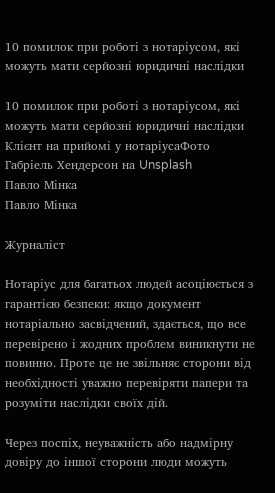10 помилок при роботі з нотаріусом, які можуть мати серйозні юридичні наслідки

10 помилок при роботі з нотаріусом, які можуть мати серйозні юридичні наслідки
Клієнт на прийомі у нотаріусаФото Габріель Хендерсон на Unsplash
Павло Мінка
Павло Мінка

Журналіст

Нотаріус для багатьох людей асоціюється з гарантією безпеки: якщо документ нотаріально засвідчений, здається, що все перевірено і жодних проблем виникнути не повинно. Проте це не звільняє сторони від необхідності уважно перевіряти папери та розуміти наслідки своїх дій.

Через поспіх, неуважність або надмірну довіру до іншої сторони люди можуть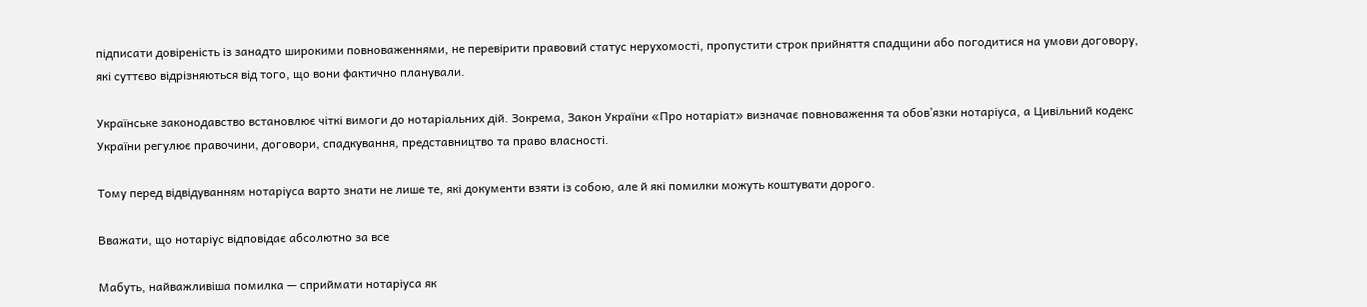підписати довіреність із занадто широкими повноваженнями, не перевірити правовий статус нерухомості, пропустити строк прийняття спадщини або погодитися на умови договору, які суттєво відрізняються від того, що вони фактично планували.

Українське законодавство встановлює чіткі вимоги до нотаріальних дій. Зокрема, Закон України «Про нотаріат» визначає повноваження та обов’язки нотаріуса, а Цивільний кодекс України регулює правочини, договори, спадкування, представництво та право власності.

Тому перед відвідуванням нотаріуса варто знати не лише те, які документи взяти із собою, але й які помилки можуть коштувати дорого.

Вважати, що нотаріус відповідає абсолютно за все

Мабуть, найважливіша помилка — сприймати нотаріуса як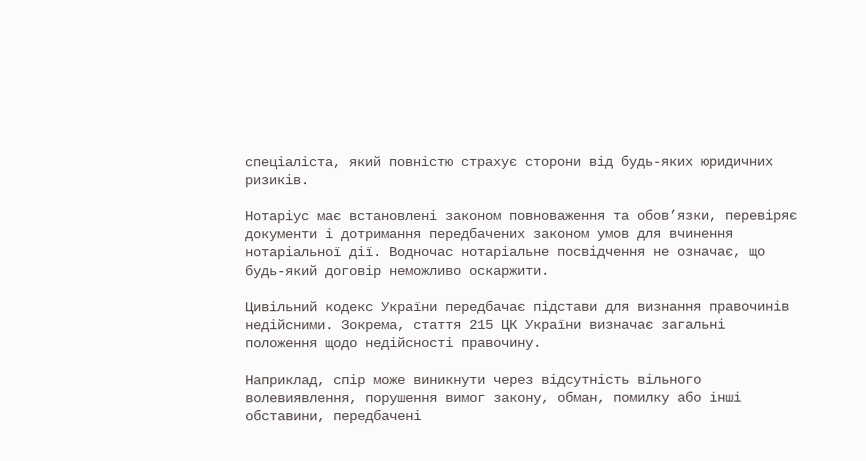спеціаліста, який повністю страхує сторони від будь-яких юридичних ризиків.

Нотаріус має встановлені законом повноваження та обов’язки, перевіряє документи і дотримання передбачених законом умов для вчинення нотаріальної дії. Водночас нотаріальне посвідчення не означає, що будь-який договір неможливо оскаржити.

Цивільний кодекс України передбачає підстави для визнання правочинів недійсними. Зокрема, стаття 215 ЦК України визначає загальні положення щодо недійсності правочину.

Наприклад, спір може виникнути через відсутність вільного волевиявлення, порушення вимог закону, обман, помилку або інші обставини, передбачені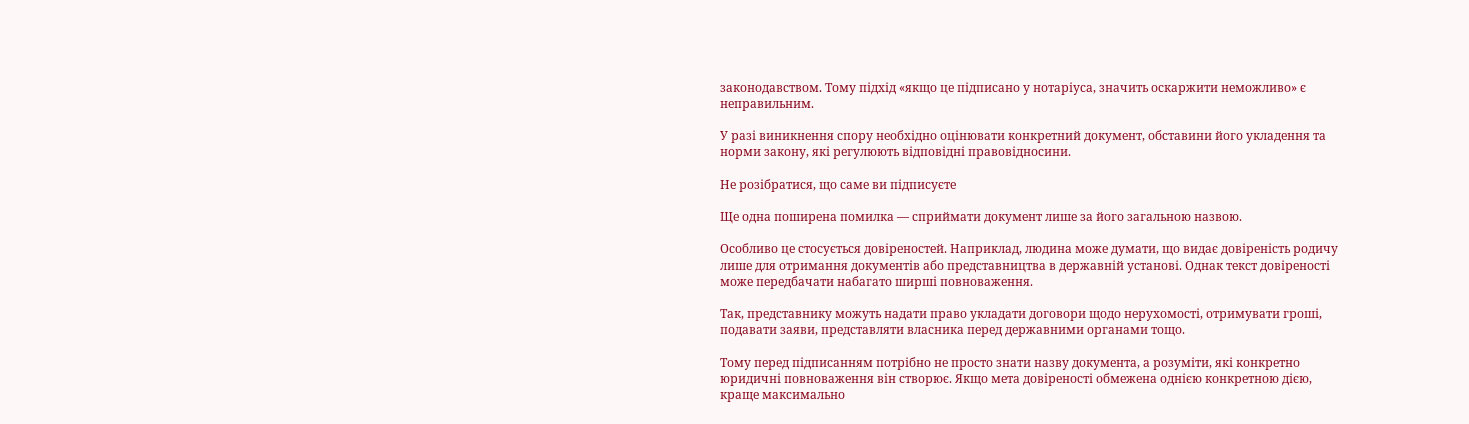законодавством. Тому підхід «якщо це підписано у нотаріуса, значить оскаржити неможливо» є неправильним.

У разі виникнення спору необхідно оцінювати конкретний документ, обставини його укладення та норми закону, які регулюють відповідні правовідносини.

Не розібратися, що саме ви підписуєте

Ще одна поширена помилка — сприймати документ лише за його загальною назвою.

Особливо це стосується довіреностей. Наприклад, людина може думати, що видає довіреність родичу лише для отримання документів або представництва в державній установі. Однак текст довіреності може передбачати набагато ширші повноваження.

Так, представнику можуть надати право укладати договори щодо нерухомості, отримувати гроші, подавати заяви, представляти власника перед державними органами тощо.

Тому перед підписанням потрібно не просто знати назву документа, а розуміти, які конкретно юридичні повноваження він створює. Якщо мета довіреності обмежена однією конкретною дією, краще максимально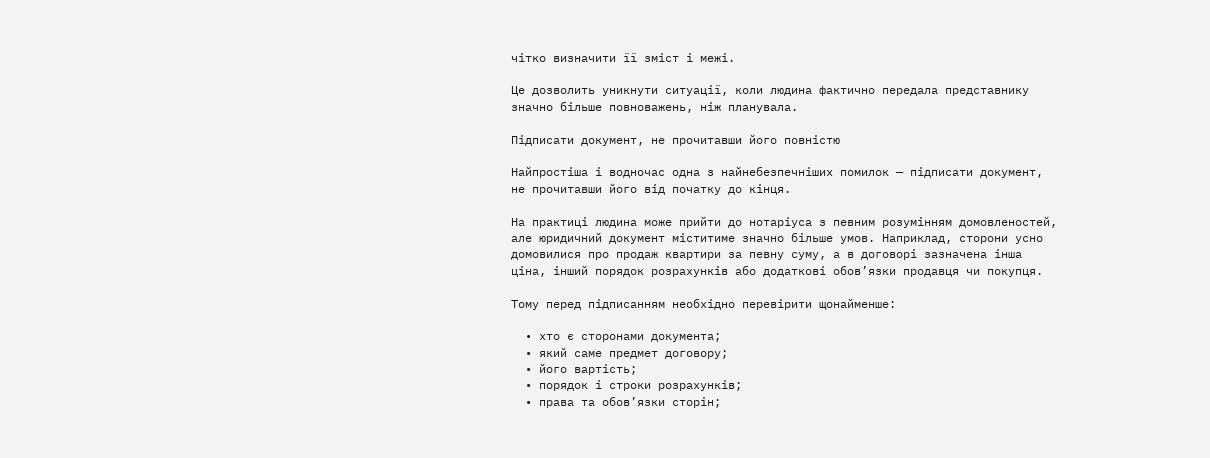чітко визначити її зміст і межі.

Це дозволить уникнути ситуації, коли людина фактично передала представнику значно більше повноважень, ніж планувала.

Підписати документ, не прочитавши його повністю

Найпростіша і водночас одна з найнебезпечніших помилок — підписати документ, не прочитавши його від початку до кінця.

На практиці людина може прийти до нотаріуса з певним розумінням домовленостей, але юридичний документ міститиме значно більше умов. Наприклад, сторони усно домовилися про продаж квартири за певну суму, а в договорі зазначена інша ціна, інший порядок розрахунків або додаткові обов’язки продавця чи покупця.

Тому перед підписанням необхідно перевірити щонайменше:

  • хто є сторонами документа;
  • який саме предмет договору;
  • його вартість;
  • порядок і строки розрахунків;
  • права та обов’язки сторін;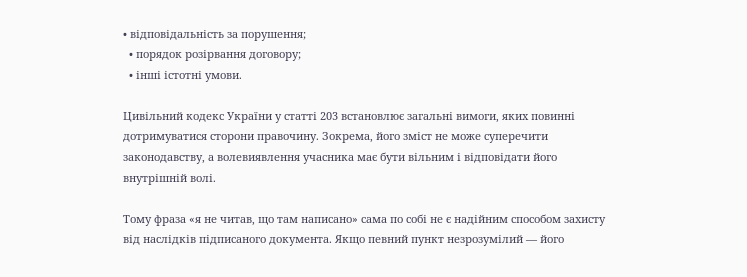• відповідальність за порушення;
  • порядок розірвання договору;
  • інші істотні умови.

Цивільний кодекс України у статті 203 встановлює загальні вимоги, яких повинні дотримуватися сторони правочину. Зокрема, його зміст не може суперечити законодавству, а волевиявлення учасника має бути вільним і відповідати його внутрішній волі.

Тому фраза «я не читав, що там написано» сама по собі не є надійним способом захисту від наслідків підписаного документа. Якщо певний пункт незрозумілий — його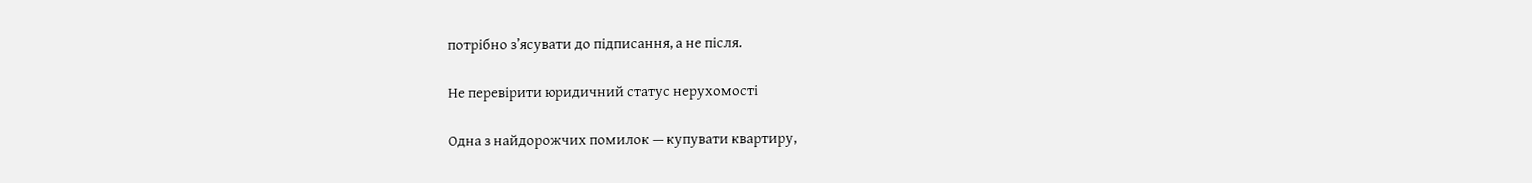потрібно з’ясувати до підписання, а не після.

Не перевірити юридичний статус нерухомості

Одна з найдорожчих помилок — купувати квартиру,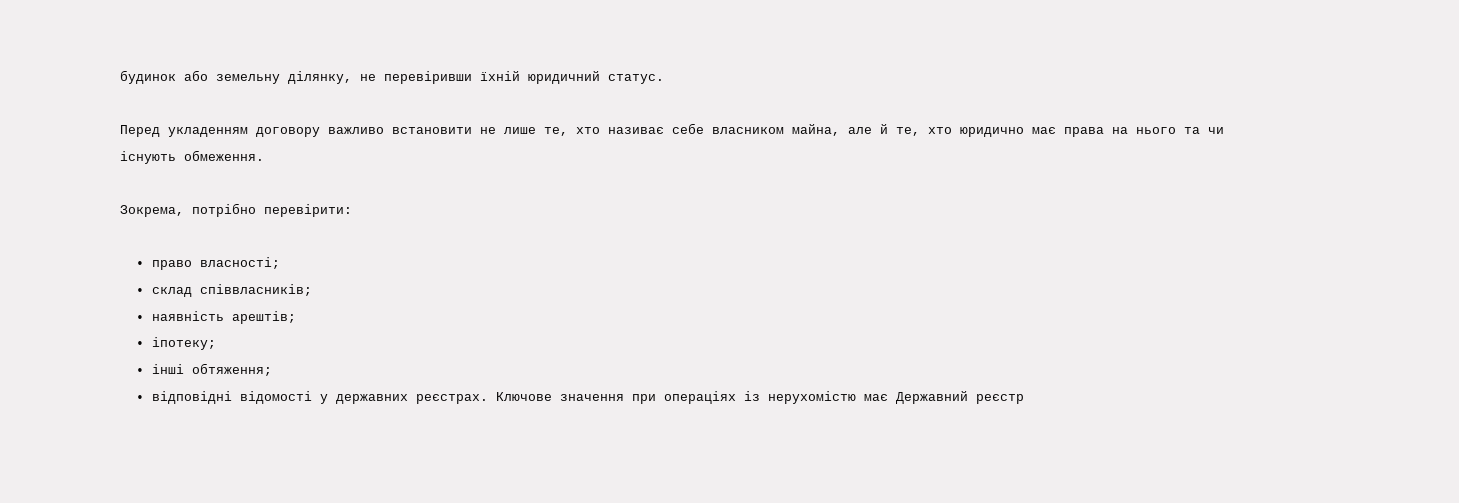будинок або земельну ділянку, не перевіривши їхній юридичний статус.

Перед укладенням договору важливо встановити не лише те, хто називає себе власником майна, але й те, хто юридично має права на нього та чи існують обмеження.

Зокрема, потрібно перевірити:

  • право власності;
  • склад співвласників;
  • наявність арештів;
  • іпотеку;
  • інші обтяження;
  • відповідні відомості у державних реєстрах. Ключове значення при операціях із нерухомістю має Державний реєстр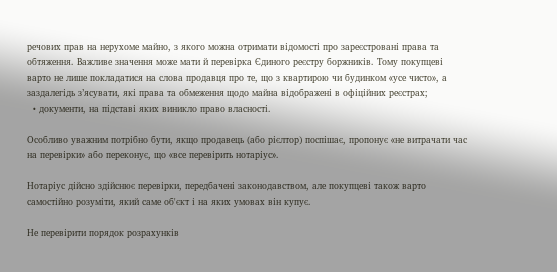речових прав на нерухоме майно, з якого можна отримати відомості про зареєстровані права та обтяження. Важливе значення може мати й перевірка Єдиного реєстру боржників. Тому покупцеві варто не лише покладатися на слова продавця про те, що з квартирою чи будинком «усе чисто», а заздалегідь з’ясувати, які права та обмеження щодо майна відображені в офіційних реєстрах;
  • документи, на підставі яких виникло право власності.

Особливо уважним потрібно бути, якщо продавець (або рієлтор) поспішає, пропонує «не витрачати час на перевірки» або переконує, що «все перевірить нотаріус».

Нотаріус дійсно здійснює перевірки, передбачені законодавством, але покупцеві також варто самостійно розуміти, який саме об'єкт і на яких умовах він купує.

Не перевірити порядок розрахунків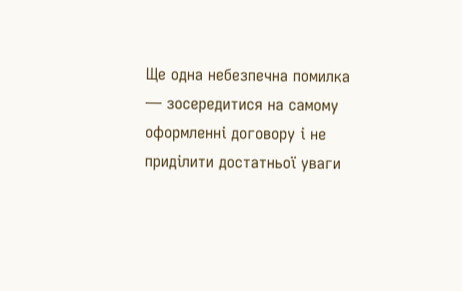Ще одна небезпечна помилка — зосередитися на самому оформленні договору і не приділити достатньої уваги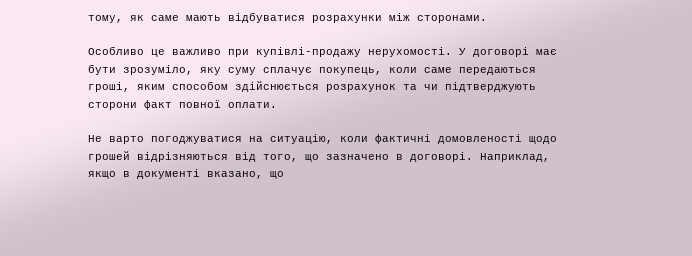тому, як саме мають відбуватися розрахунки між сторонами.

Особливо це важливо при купівлі-продажу нерухомості. У договорі має бути зрозуміло, яку суму сплачує покупець, коли саме передаються гроші, яким способом здійснюється розрахунок та чи підтверджують сторони факт повної оплати.

Не варто погоджуватися на ситуацію, коли фактичні домовленості щодо грошей відрізняються від того, що зазначено в договорі. Наприклад, якщо в документі вказано, що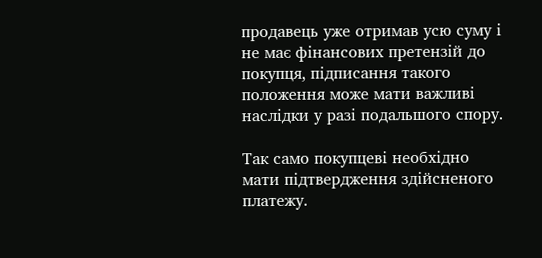продавець уже отримав усю суму і не має фінансових претензій до покупця, підписання такого положення може мати важливі наслідки у разі подальшого спору.

Так само покупцеві необхідно мати підтвердження здійсненого платежу.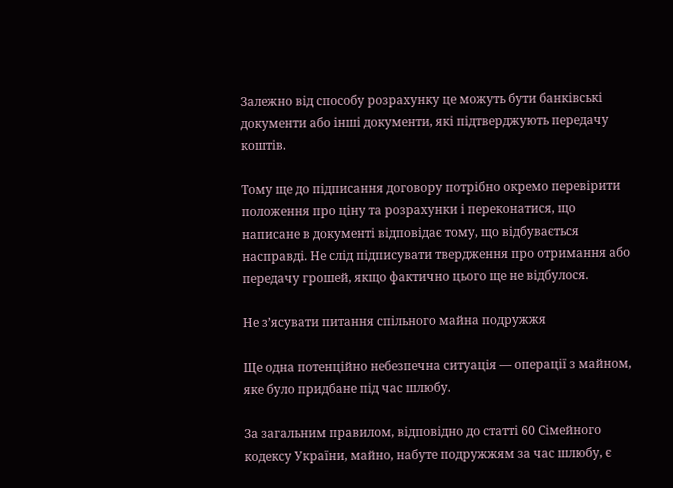Залежно від способу розрахунку це можуть бути банківські документи або інші документи, які підтверджують передачу коштів.

Тому ще до підписання договору потрібно окремо перевірити положення про ціну та розрахунки і переконатися, що написане в документі відповідає тому, що відбувається насправді. Не слід підписувати твердження про отримання або передачу грошей, якщо фактично цього ще не відбулося.

Не з’ясувати питання спільного майна подружжя

Ще одна потенційно небезпечна ситуація — операції з майном, яке було придбане під час шлюбу.

За загальним правилом, відповідно до статті 60 Сімейного кодексу України, майно, набуте подружжям за час шлюбу, є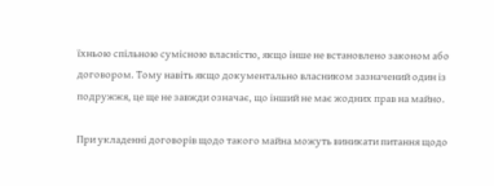їхньою спільною сумісною власністю, якщо інше не встановлено законом або договором. Тому навіть якщо документально власником зазначений один із подружжя, це ще не завжди означає, що інший не має жодних прав на майно.

При укладенні договорів щодо такого майна можуть виникати питання щодо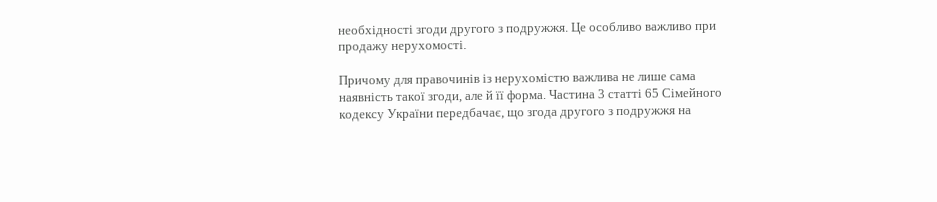необхідності згоди другого з подружжя. Це особливо важливо при продажу нерухомості.

Причому для правочинів із нерухомістю важлива не лише сама наявність такої згоди, але й її форма. Частина 3 статті 65 Сімейного кодексу України передбачає, що згода другого з подружжя на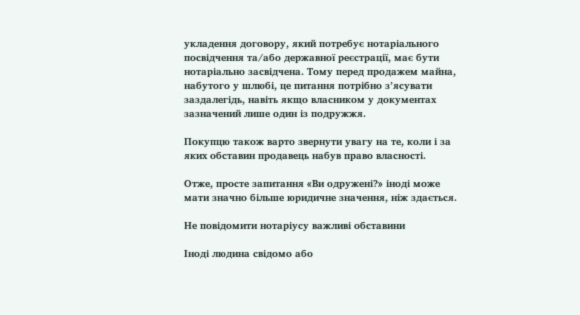укладення договору, який потребує нотаріального посвідчення та/або державної реєстрації, має бути нотаріально засвідчена. Тому перед продажем майна, набутого у шлюбі, це питання потрібно з’ясувати заздалегідь, навіть якщо власником у документах зазначений лише один із подружжя.

Покупцю також варто звернути увагу на те, коли і за яких обставин продавець набув право власності.

Отже, просте запитання «Ви одружені?» іноді може мати значно більше юридичне значення, ніж здається.

Не повідомити нотаріусу важливі обставини

Іноді людина свідомо або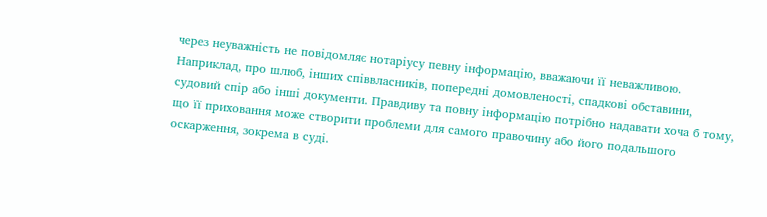через неуважність не повідомляє нотаріусу певну інформацію, вважаючи її неважливою. Наприклад, про шлюб, інших співвласників, попередні домовленості, спадкові обставини, судовий спір або інші документи. Правдиву та повну інформацію потрібно надавати хоча б тому, що її приховання може створити проблеми для самого правочину або його подальшого оскарження, зокрема в суді.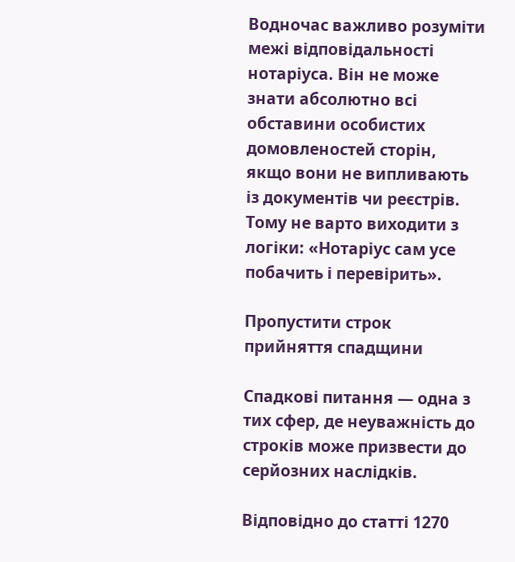Водночас важливо розуміти межі відповідальності нотаріуса. Він не може знати абсолютно всі обставини особистих домовленостей сторін, якщо вони не випливають із документів чи реєстрів. Тому не варто виходити з логіки: «Нотаріус сам усе побачить і перевірить».

Пропустити строк прийняття спадщини

Спадкові питання — одна з тих сфер, де неуважність до строків може призвести до серйозних наслідків.

Відповідно до статті 1270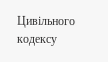Цивільного кодексу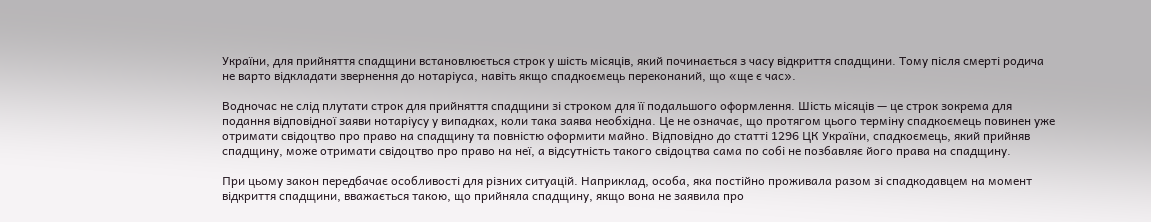України, для прийняття спадщини встановлюється строк у шість місяців, який починається з часу відкриття спадщини. Тому після смерті родича не варто відкладати звернення до нотаріуса, навіть якщо спадкоємець переконаний, що «ще є час».

Водночас не слід плутати строк для прийняття спадщини зі строком для її подальшого оформлення. Шість місяців — це строк зокрема для подання відповідної заяви нотаріусу у випадках, коли така заява необхідна. Це не означає, що протягом цього терміну спадкоємець повинен уже отримати свідоцтво про право на спадщину та повністю оформити майно. Відповідно до статті 1296 ЦК України, спадкоємець, який прийняв спадщину, може отримати свідоцтво про право на неї, а відсутність такого свідоцтва сама по собі не позбавляє його права на спадщину.

При цьому закон передбачає особливості для різних ситуацій. Наприклад, особа, яка постійно проживала разом зі спадкодавцем на момент відкриття спадщини, вважається такою, що прийняла спадщину, якщо вона не заявила про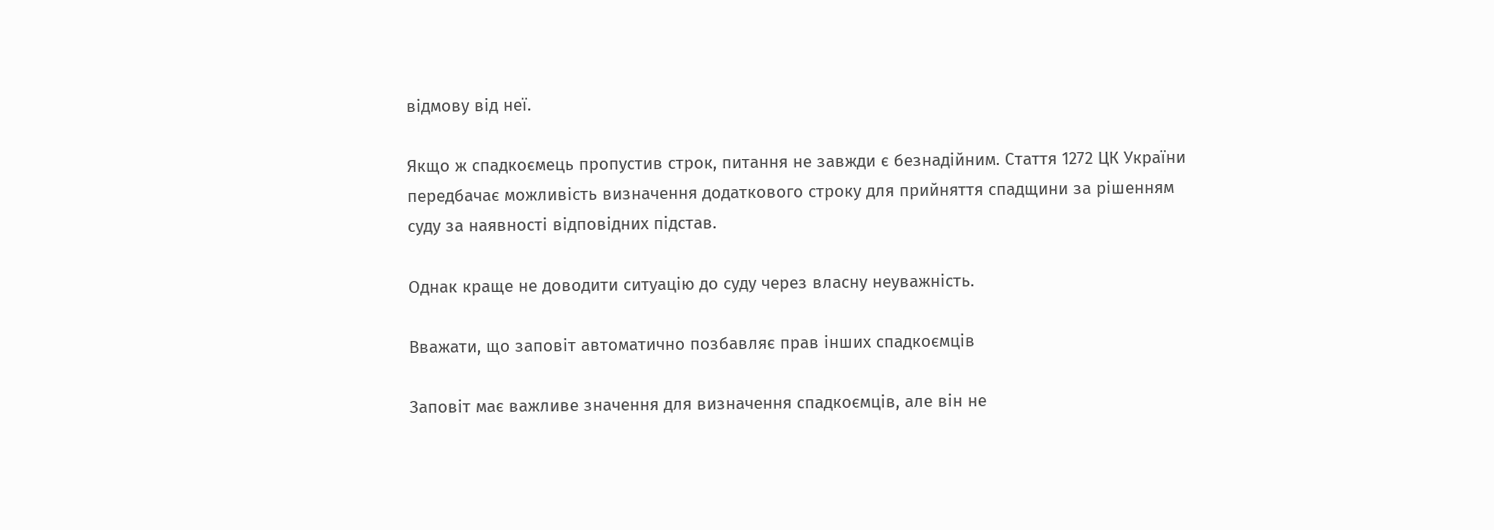відмову від неї.

Якщо ж спадкоємець пропустив строк, питання не завжди є безнадійним. Стаття 1272 ЦК України передбачає можливість визначення додаткового строку для прийняття спадщини за рішенням суду за наявності відповідних підстав.

Однак краще не доводити ситуацію до суду через власну неуважність.

Вважати, що заповіт автоматично позбавляє прав інших спадкоємців

Заповіт має важливе значення для визначення спадкоємців, але він не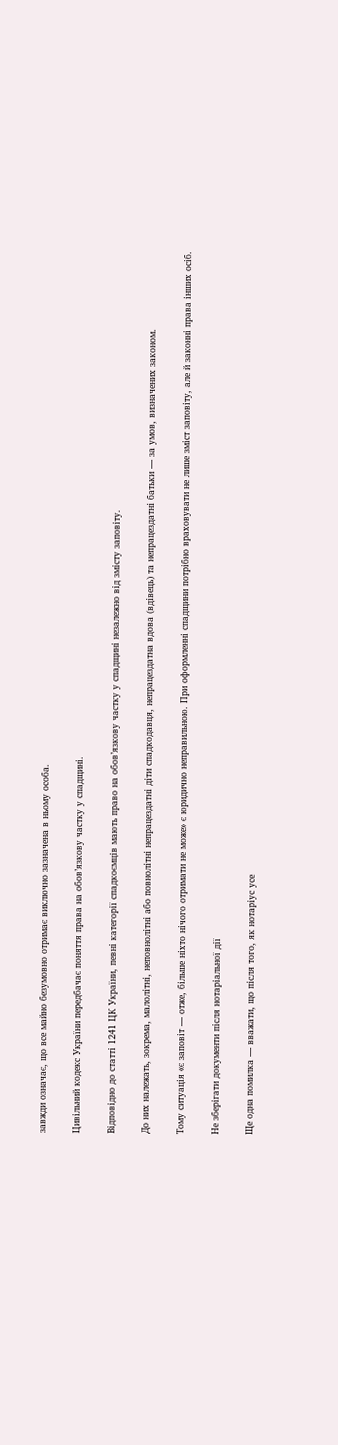завжди означає, що все майно безумовно отримає виключно зазначена в ньому особа.

Цивільний кодекс України передбачає поняття права на обов’язкову частку у спадщині.

Відповідно до статті 1241 ЦК України, певні категорії спадкоємців мають право на обов’язкову частку у спадщині незалежно від змісту заповіту.

До них належать, зокрема, малолітні, неповнолітні або повнолітні непрацездатні діти спадкодавця, непрацездатна вдова (вдівець) та непрацездатні батьки — за умов, визначених законом.

Тому ситуація «є заповіт — отже, більше ніхто нічого отримати не може» є юридично неправильною. При оформленні спадщини потрібно враховувати не лише зміст заповіту, але й законні права інших осіб.

Не зберігати документи після нотаріальної дії

Ще одна помилка — вважати, що після того, як нотаріус усе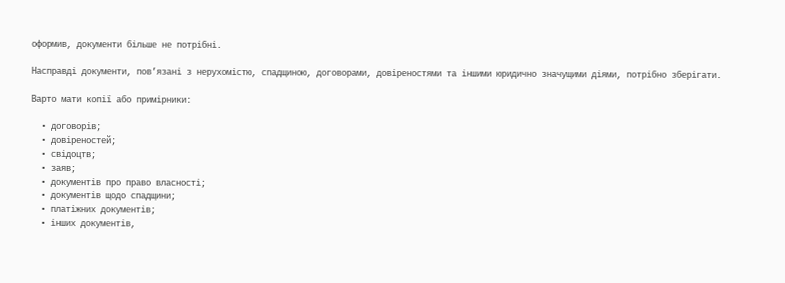оформив, документи більше не потрібні.

Насправді документи, пов’язані з нерухомістю, спадщиною, договорами, довіреностями та іншими юридично значущими діями, потрібно зберігати.

Варто мати копії або примірники:

  • договорів;
  • довіреностей;
  • свідоцтв;
  • заяв;
  • документів про право власності;
  • документів щодо спадщини;
  • платіжних документів;
  • інших документів,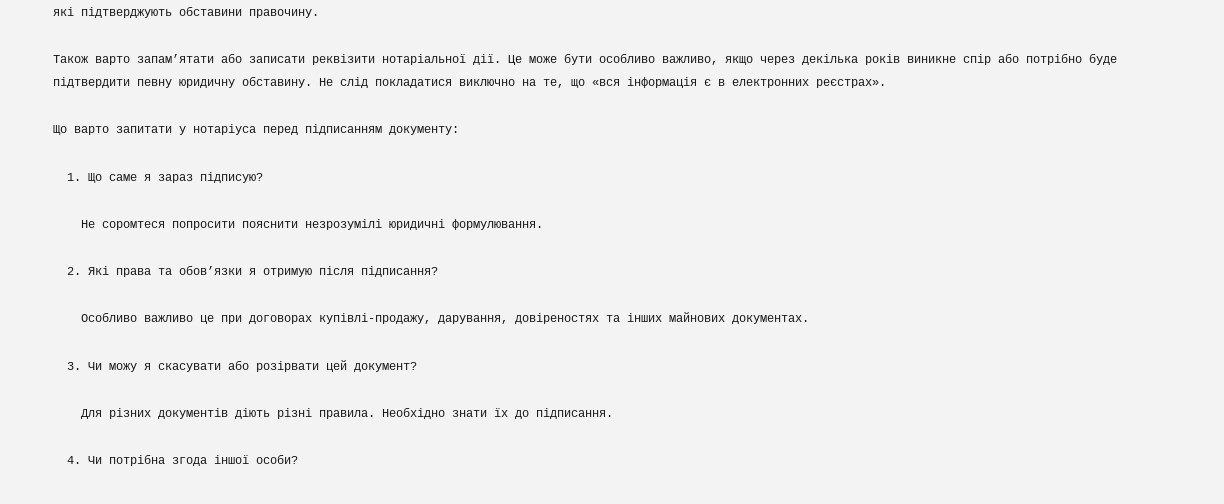які підтверджують обставини правочину.

Також варто запам’ятати або записати реквізити нотаріальної дії. Це може бути особливо важливо, якщо через декілька років виникне спір або потрібно буде підтвердити певну юридичну обставину. Не слід покладатися виключно на те, що «вся інформація є в електронних реєстрах».

Що варто запитати у нотаріуса перед підписанням документу:

  1. Що саме я зараз підписую?

    Не соромтеся попросити пояснити незрозумілі юридичні формулювання.

  2. Які права та обов’язки я отримую після підписання?

    Особливо важливо це при договорах купівлі-продажу, дарування, довіреностях та інших майнових документах.

  3. Чи можу я скасувати або розірвати цей документ?

    Для різних документів діють різні правила. Необхідно знати їх до підписання.

  4. Чи потрібна згода іншої особи?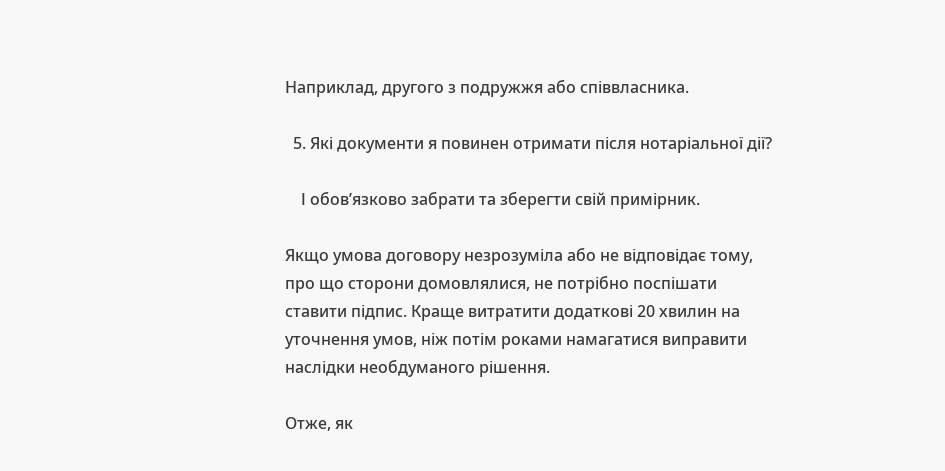Наприклад, другого з подружжя або співвласника.

  5. Які документи я повинен отримати після нотаріальної дії?

    І обов’язково забрати та зберегти свій примірник.

Якщо умова договору незрозуміла або не відповідає тому, про що сторони домовлялися, не потрібно поспішати ставити підпис. Краще витратити додаткові 20 хвилин на уточнення умов, ніж потім роками намагатися виправити наслідки необдуманого рішення.

Отже, як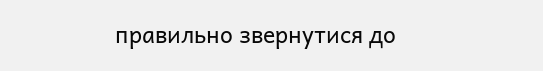правильно звернутися до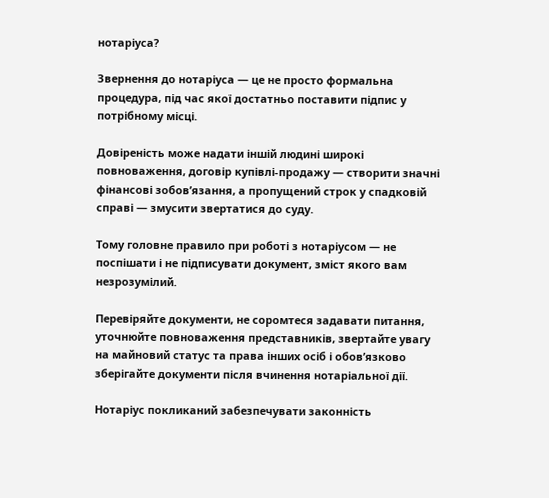нотаріуса?

Звернення до нотаріуса — це не просто формальна процедура, під час якої достатньо поставити підпис у потрібному місці.

Довіреність може надати іншій людині широкі повноваження, договір купівлі-продажу — створити значні фінансові зобов’язання, а пропущений строк у спадковій справі — змусити звертатися до суду.

Тому головне правило при роботі з нотаріусом — не поспішати і не підписувати документ, зміст якого вам незрозумілий.

Перевіряйте документи, не соромтеся задавати питання, уточнюйте повноваження представників, звертайте увагу на майновий статус та права інших осіб і обов’язково зберігайте документи після вчинення нотаріальної дії.

Нотаріус покликаний забезпечувати законність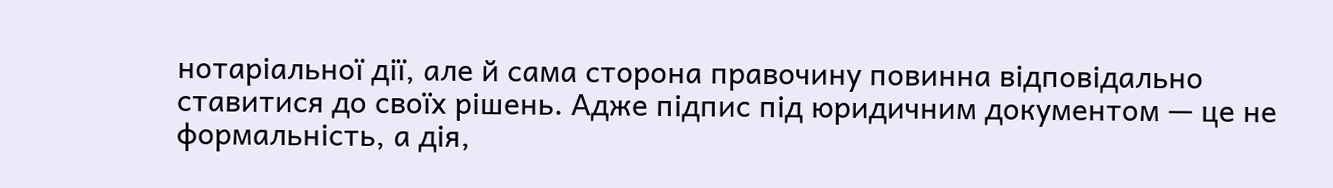нотаріальної дії, але й сама сторона правочину повинна відповідально ставитися до своїх рішень. Адже підпис під юридичним документом — це не формальність, а дія,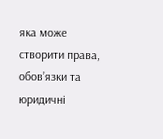яка може створити права, обов’язки та юридичні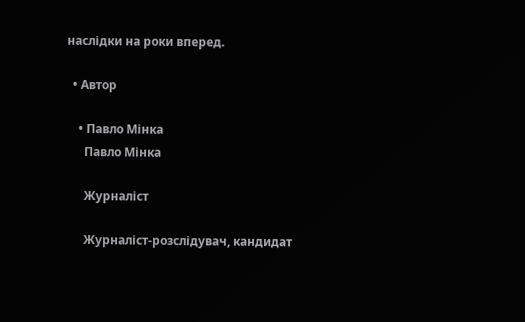наслідки на роки вперед.

  • Автор

    • Павло Мінка
      Павло Мінка

      Журналіст

      Журналіст-розслідувач, кандидат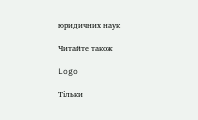юридичних наук

Читайте також

Logo

Тільки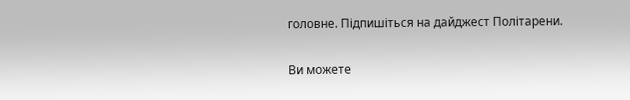головне. Підпишіться на дайджест Політарени.

Ви можете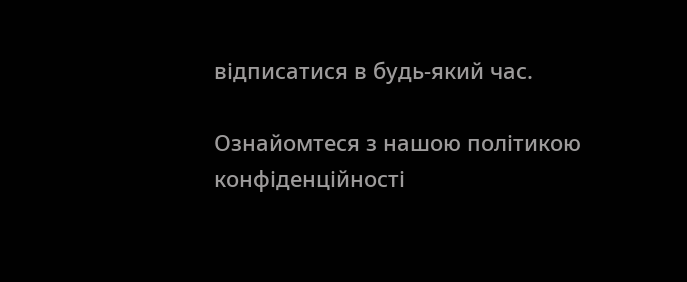відписатися в будь-який час.

Ознайомтеся з нашою політикою конфіденційності